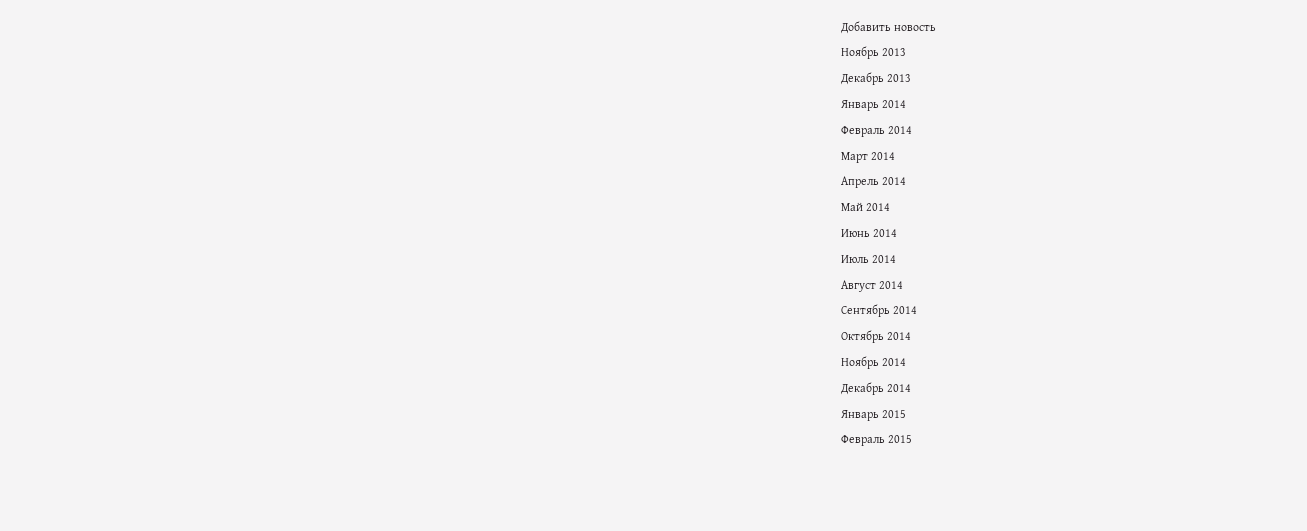Добавить новость
Ноябрь 2013
Декабрь 2013
Январь 2014
Февраль 2014
Март 2014
Апрель 2014
Май 2014
Июнь 2014
Июль 2014
Август 2014
Сентябрь 2014
Октябрь 2014
Ноябрь 2014
Декабрь 2014
Январь 2015
Февраль 2015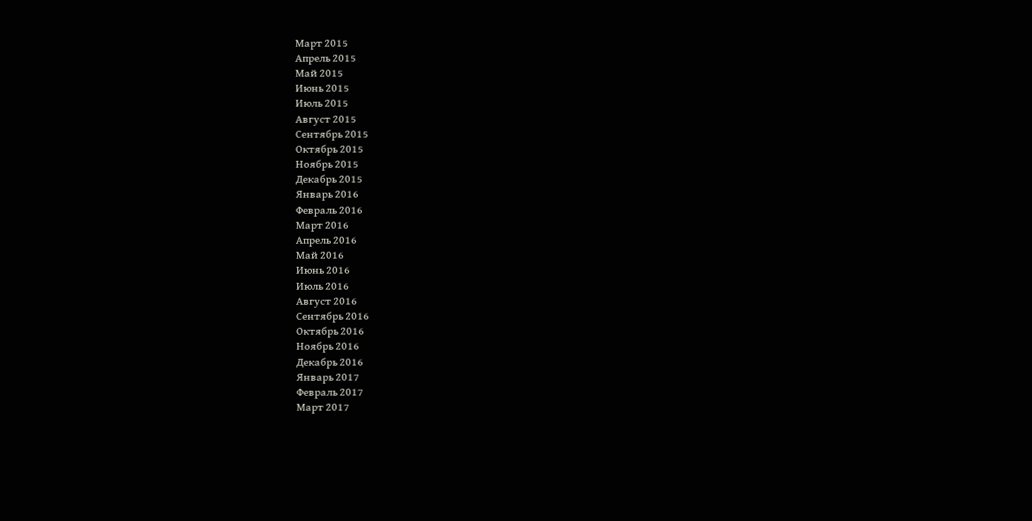Март 2015
Апрель 2015
Май 2015
Июнь 2015
Июль 2015
Август 2015
Сентябрь 2015
Октябрь 2015
Ноябрь 2015
Декабрь 2015
Январь 2016
Февраль 2016
Март 2016
Апрель 2016
Май 2016
Июнь 2016
Июль 2016
Август 2016
Сентябрь 2016
Октябрь 2016
Ноябрь 2016
Декабрь 2016
Январь 2017
Февраль 2017
Март 2017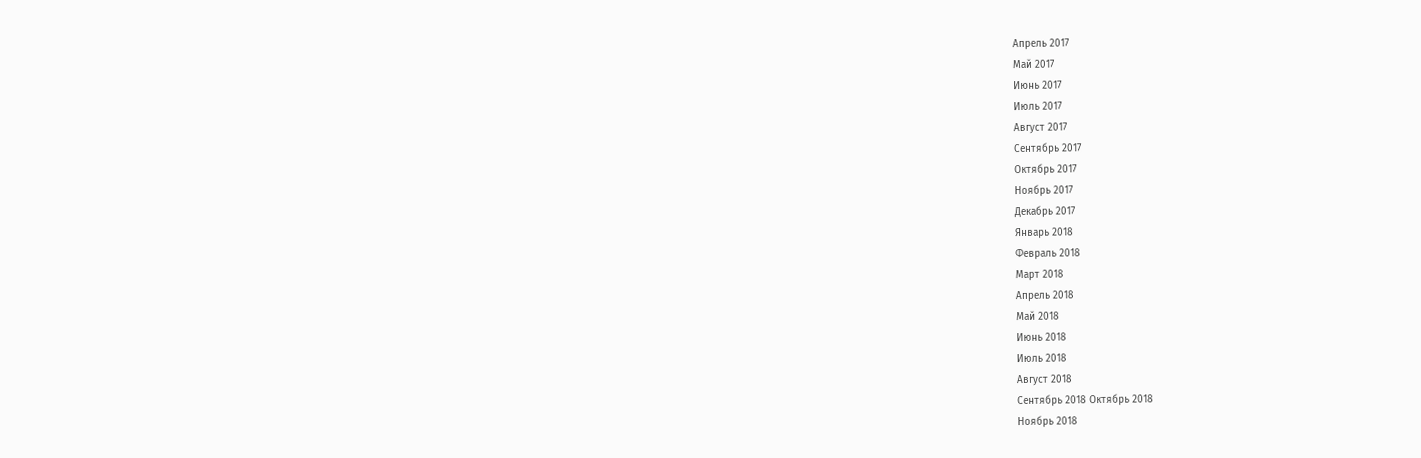Апрель 2017
Май 2017
Июнь 2017
Июль 2017
Август 2017
Сентябрь 2017
Октябрь 2017
Ноябрь 2017
Декабрь 2017
Январь 2018
Февраль 2018
Март 2018
Апрель 2018
Май 2018
Июнь 2018
Июль 2018
Август 2018
Сентябрь 2018 Октябрь 2018
Ноябрь 2018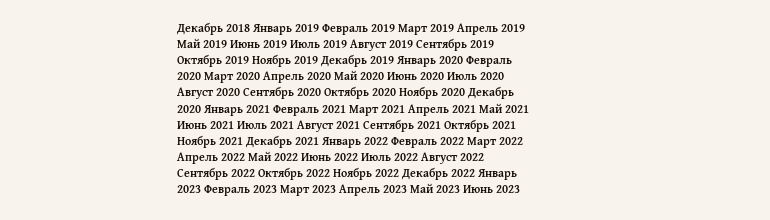Декабрь 2018 Январь 2019 Февраль 2019 Март 2019 Апрель 2019 Май 2019 Июнь 2019 Июль 2019 Август 2019 Сентябрь 2019 Октябрь 2019 Ноябрь 2019 Декабрь 2019 Январь 2020 Февраль 2020 Март 2020 Апрель 2020 Май 2020 Июнь 2020 Июль 2020 Август 2020 Сентябрь 2020 Октябрь 2020 Ноябрь 2020 Декабрь 2020 Январь 2021 Февраль 2021 Март 2021 Апрель 2021 Май 2021 Июнь 2021 Июль 2021 Август 2021 Сентябрь 2021 Октябрь 2021 Ноябрь 2021 Декабрь 2021 Январь 2022 Февраль 2022 Март 2022 Апрель 2022 Май 2022 Июнь 2022 Июль 2022 Август 2022 Сентябрь 2022 Октябрь 2022 Ноябрь 2022 Декабрь 2022 Январь 2023 Февраль 2023 Март 2023 Апрель 2023 Май 2023 Июнь 2023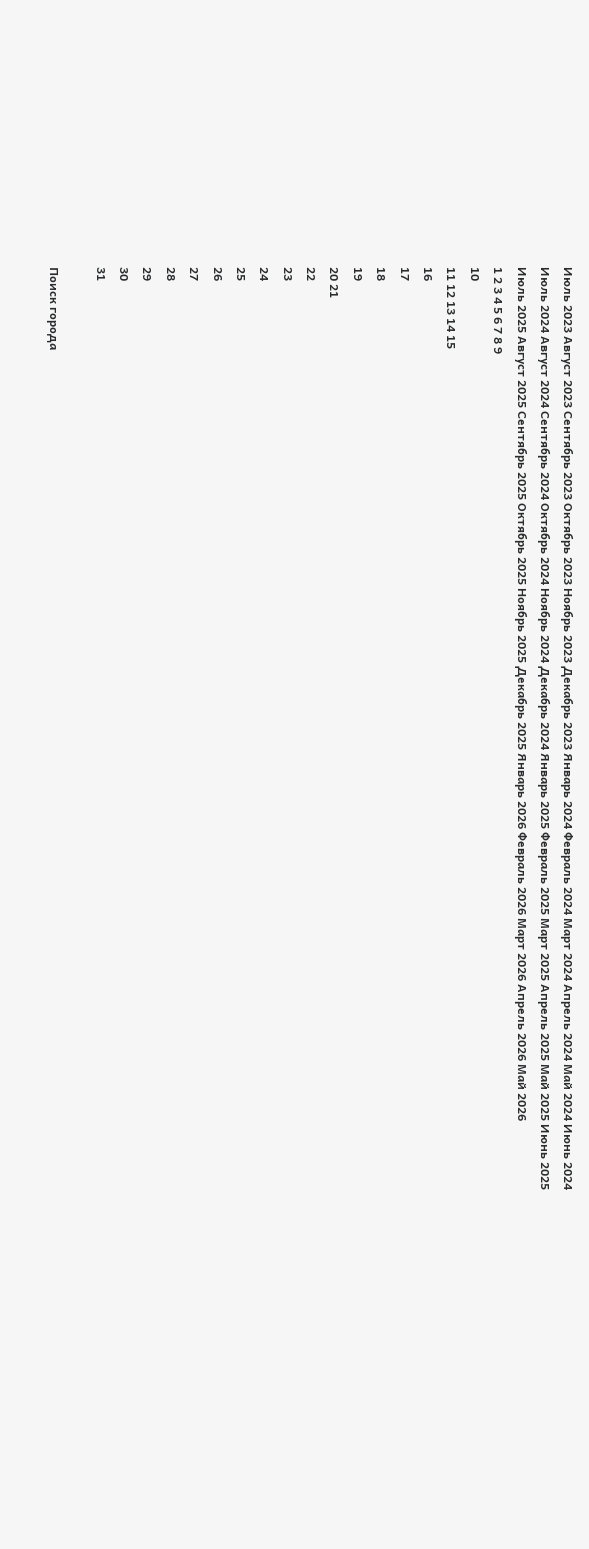Июль 2023 Август 2023 Сентябрь 2023 Октябрь 2023 Ноябрь 2023 Декабрь 2023 Январь 2024 Февраль 2024 Март 2024 Апрель 2024 Май 2024 Июнь 2024 Июль 2024 Август 2024 Сентябрь 2024 Октябрь 2024 Ноябрь 2024 Декабрь 2024 Январь 2025 Февраль 2025 Март 2025 Апрель 2025 Май 2025 Июнь 2025 Июль 2025 Август 2025 Сентябрь 2025 Октябрь 2025 Ноябрь 2025 Декабрь 2025 Январь 2026 Февраль 2026 Март 2026 Апрель 2026 Май 2026
1 2 3 4 5 6 7 8 9
10
11 12 13 14 15
16
17
18
19
20 21
22
23
24
25
26
27
28
29
30
31

Поиск города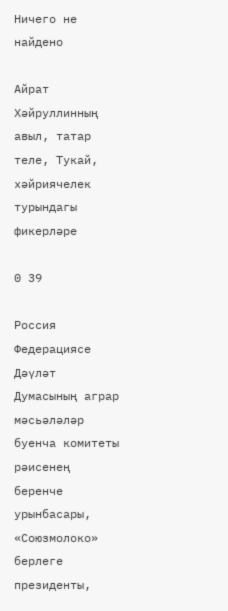Ничего не найдено

Айрат Хәйруллинның авыл, татар теле, Тукай, хәйриячелек турындагы фикерләре

0 39

Россия Федерациясе Дәүләт Думасының аграр мәсьәләләр буенча комитеты рәисенең беренче урынбасары, «Союзмолоко» берлеге президенты,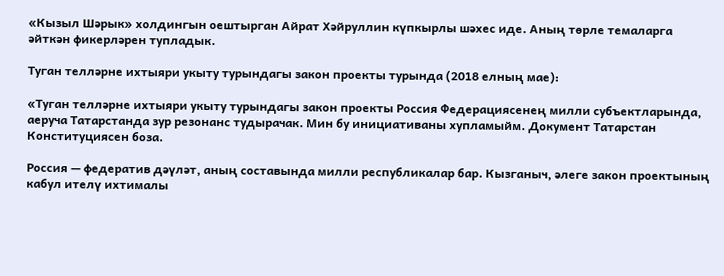«Кызыл Шәрык» холдингын оештырган Айрат Хәйруллин күпкырлы шәхес иде. Аның төрле темаларга әйткән фикерләрен тупладык.

Туган телләрне ихтыяри укыту турындагы закон проекты турында (2018 елның мае):

«Туган телләрне ихтыяри укыту турындагы закон проекты Россия Федерациясенең милли субъектларында, аеруча Татарстанда зур резонанс тудырачак. Мин бу инициативаны хупламыйм. Документ Татарстан Конституциясен боза.

Россия — федератив дәүләт, аның составында милли республикалар бар. Кызганыч, әлеге закон проектының кабул ителү ихтималы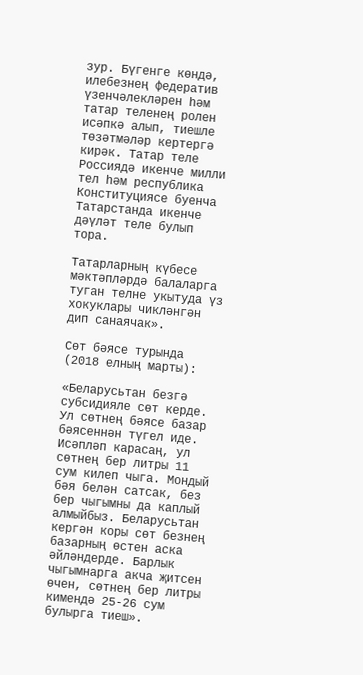зур. Бүгенге көндә, илебезнең федератив үзенчәлекләрен һәм татар теленең ролен исәпкә алып, тиешле төзәтмәләр кертергә кирәк. Татар теле Россиядә икенче милли тел һәм республика Конституциясе буенча Татарстанда икенче дәүләт теле булып тора.

Татарларның күбесе мәктәпләрдә балаларга туган телне укытуда үз хокуклары чикләнгән дип санаячак».

Сөт бәясе турында (2018 елның марты):

«Беларусьтан безгә субсидияле сөт керде. Ул сөтнең бәясе базар бәясеннән түгел иде. Исәпләп карасаң, ул сөтнең бер литры 11 сум килеп чыга. Мондый бәя белән сатсак, без бер чыгымны да каплый алмыйбыз. Беларусьтан кергән коры сөт безнең базарның өстен аска әйләндерде. Барлык чыгымнарга акча җитсен өчен, сөтнең бер литры кимендә 25-26 сум булырга тиеш».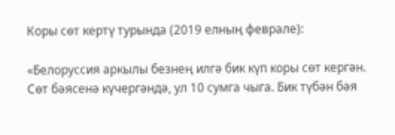Коры сөт кертү турында (2019 елның феврале):

«Белоруссия аркылы безнең илгә бик күп коры сөт кергән. Сөт бәясенә күчергәндә, ул 10 сумга чыга. Бик түбән бәя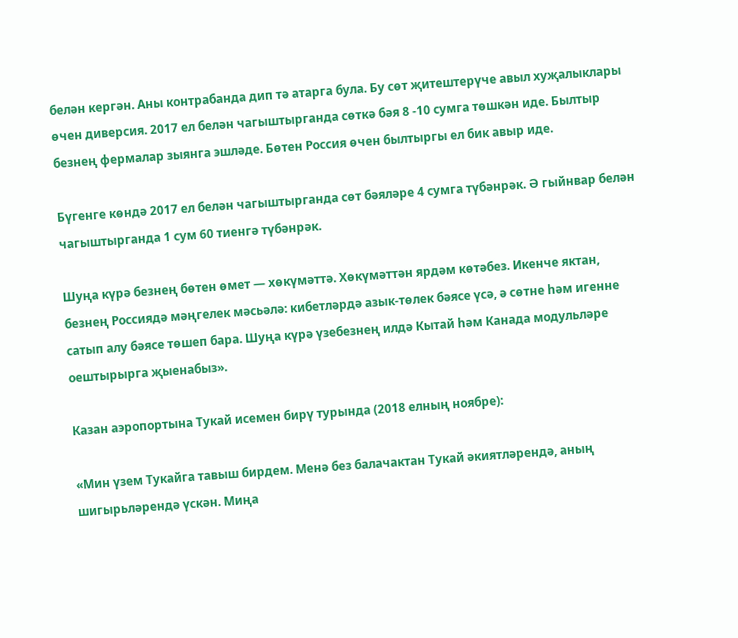белән кергән. Аны контрабанда дип тә атарга була. Бу сөт җитештерүче авыл хуҗалыклары өчен диверсия. 2017 ел белән чагыштырганда сөткә бәя 8 -10 сумга төшкән иде. Былтыр безнең фермалар зыянга эшләде. Бөтен Россия өчен былтыргы ел бик авыр иде.

Бүгенге көндә 2017 ел белән чагыштырганда сөт бәяләре 4 сумга түбәнрәк. Ә гыйнвар белән чагыштырганда 1 сум 60 тиенгә түбәнрәк.

Шуңа күрә безнең бөтен өмет — хөкүмәттә. Хөкүмәттән ярдәм көтәбез. Икенче яктан, безнең Россиядә мәңгелек мәсьәлә: кибетләрдә азык-төлек бәясе үсә, ә сөтне һәм игенне сатып алу бәясе төшеп бара. Шуңа күрә үзебезнең илдә Кытай һәм Канада модульләре оештырырга җыенабыз».

Казан аэропортына Тукай исемен бирү турында (2018 елның ноябре):

«Мин үзем Тукайга тавыш бирдем. Менә без балачактан Тукай әкиятләрендә, аның шигырьләрендә үскән. Миңа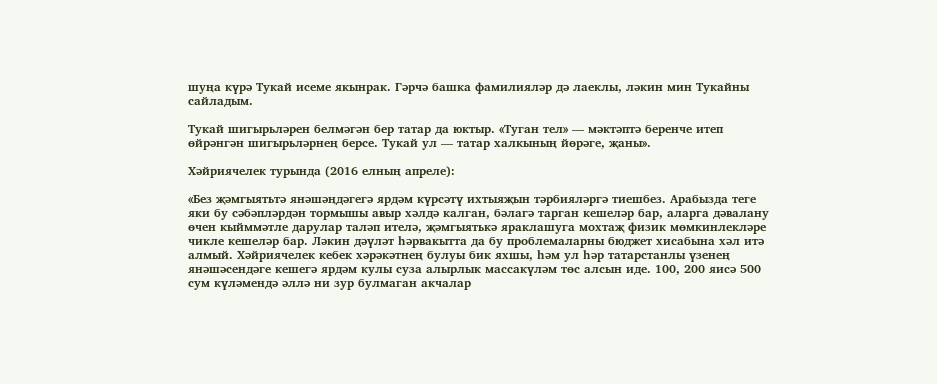шуңа күрә Тукай исеме якынрак. Гәрчә башка фамилияләр дә лаеклы, ләкин мин Тукайны сайладым.

Тукай шигырьләрен белмәгән бер татар да юктыр. «Туган тел» — мәктәптә беренче итеп өйрәнгән шигырьләрнең берсе. Тукай ул — татар халкының йөрәге, җаны».

Хәйриячелек турында (2016 елның апреле):

«Без җәмгыятьтә янәшәңдәгегә ярдәм күрсәтү ихтыяҗын тәрбияләргә тиешбез. Арабызда теге яки бу сәбәпләрдән тормышы авыр хәлдә калган, бәлагә тарган кешеләр бар, аларга дәвалану өчен кыйммәтле дарулар таләп ителә, җәмгыятькә яраклашуга мохтаҗ физик мөмкинлекләре чикле кешеләр бар. Ләкин дәүләт һәрвакытта да бу проблемаларны бюджет хисабына хәл итә алмый. Хәйриячелек кебек хәрәкәтнең булуы бик яхшы, һәм ул һәр татарстанлы үзенең янәшәсендәге кешегә ярдәм кулы суза алырлык массакүләм төс алсын иде. 100, 200 яисә 500 сум күләмендә әллә ни зур булмаган акчалар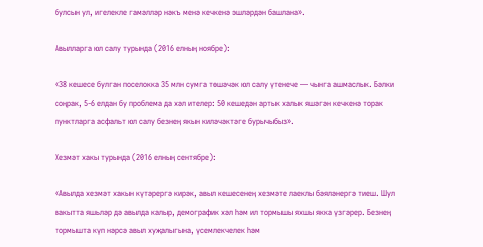булсын ул, игелекле гамәлләр нәкъ менә кечкенә эшләрдән башлана».

Авылларга юл салу турында (2016 елның ноябре):

«38 кешесе булган поселокка 35 млн сумга төшәчәк юл салу үтенече — чынга ашмаслык. Бәлки соңрак, 5-6 елдан бу проблема да хәл ителер: 50 кешедән артык халык яшәгән кечкенә торак пунктларга асфальт юл салу безнең якын киләчәктәге бурычыбыз».

Хезмәт хакы турында (2016 елның сентябре):

«Авылда хезмәт хакын күтәрергә кирәк, авыл кешесенең хезмәте лаеклы бәяләнергә тиеш. Шул вакытта яшьләр дә авылда калыр, демографик хәл һәм ил тормышы яхшы якка үзгәрер. Безнең тормышта күп нәрсә авыл хуҗалыгына, үсемлекчелек һәм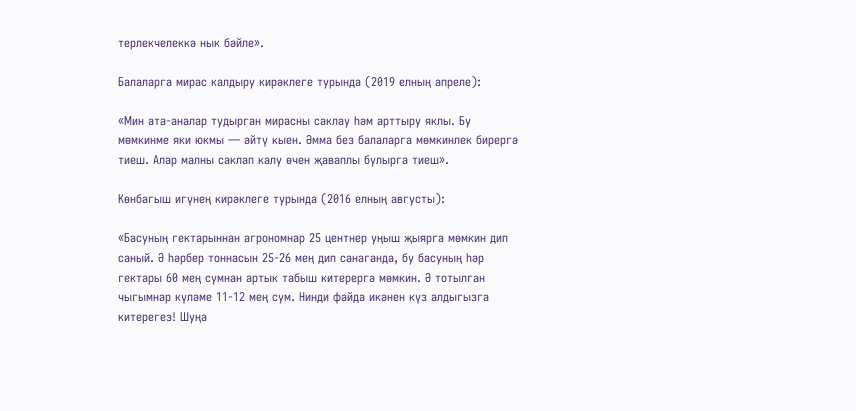терлекчелеккә нык бәйле».

Балаларга мирас калдыру кирәклеге турында (2019 елның апреле):

«Мин ата-аналар тудырган мирасны саклау һәм арттыру яклы. Бу мөмкинме яки юкмы — әйтү кыен. Әмма без балаларга мөмкинлек бирергә тиеш. Алар малны саклап калу өчен җаваплы булырга тиеш».

Көнбагыш игүнең кирәклеге турында (2016 елның августы):

«Басуның гектарыннан агрономнар 25 центнер уңыш җыярга мөмкин дип саный. Ә һәрбер тоннасын 25-26 мең дип санаганда, бу басуның һәр гектары 60 мең сумнан артык табыш китерергә мөмкин. Ә тотылган чыгымнар күләме 11-12 мең сум. Нинди файда икәнен күз алдыгызга китерегез! Шуңа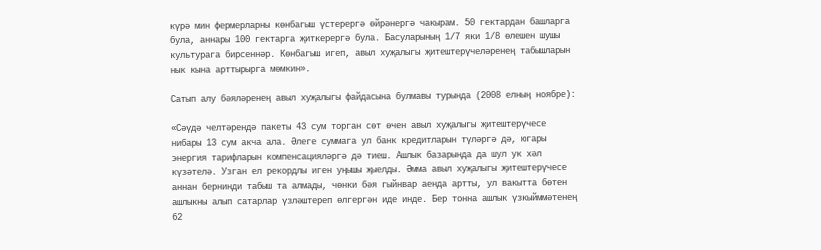күрә мин фермерларны көнбагыш үстерергә өйрәнергә чакырам. 50 гектардан башларга була, аннары 100 гектарга җиткерергә була. Басуларының 1/7 яки 1/8 өлешен шушы культурага бирсеннәр. Көнбагыш игеп, авыл хуҗалыгы җитештерүчеләренең табышларын нык кына арттырырга мөмкин».

Сатып алу бәяләренең авыл хуҗалыгы файдасына булмавы турында (2008 елның ноябре):

«Сәүдә челтәрендә пакеты 43 сум торган сөт өчен авыл хуҗалыгы җитештерүчесе нибары 13 сум акча ала. Әлеге суммага ул банк кредитларын түләргә дә, югары энергия тарифларын компенсацияләргә дә тиеш. Ашлык базарында да шул ук хәл күзәтелә. Узган ел рекордлы иген уңышы җыелды. Әмма авыл хуҗалыгы җитештерүчесе аннан бернинди табыш та алмады, чөнки бәя гыйнвар аенда артты, ул вакытта бөтен ашлыкны алып сатарлар үзләштереп өлгергән иде инде. Бер тонна ашлык үзкыйммәтенең 62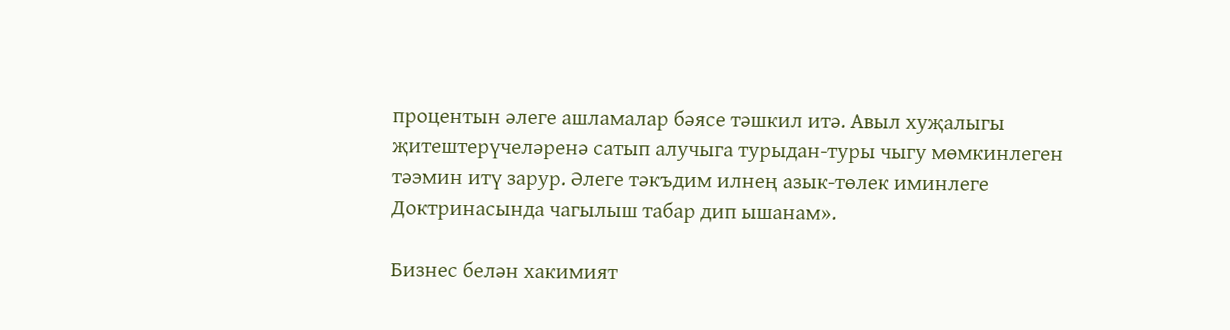процентын әлеге ашламалар бәясе тәшкил итә. Авыл хуҗалыгы җитештерүчеләренә сатып алучыга турыдан-туры чыгу мөмкинлеген тәэмин итү зарур. Әлеге тәкъдим илнең азык-төлек иминлеге Доктринасында чагылыш табар дип ышанам».

Бизнес белән хакимият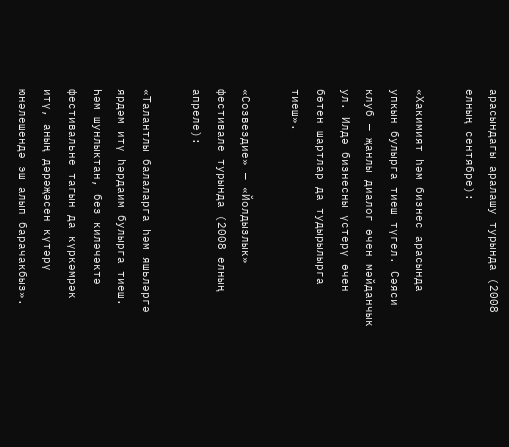арасындагы аралашу турында (2008 елның сентябре):

«Хакимият һәм бизнес арасында упкын булырга тиеш түгел. Сәяси клуб — җанлы диалог өчен мәйданчык ул. Илдә бизнесны үстерү өчен бөтен шартлар да тудырылырга тиеш».

«Созвездие» — «Йолдызлык» фестивале турында (2008 елның апреле):

«Талантлы балаларга һәм яшьләргә ярдәм итү һәрдаим булырга тиеш. Һәм шунлыктан, без киләчәктә фестивальне тагын да күркәмрәк итү, аның дәрәҗәсен күтәрү юнәлешендә эш алып барачакбыз».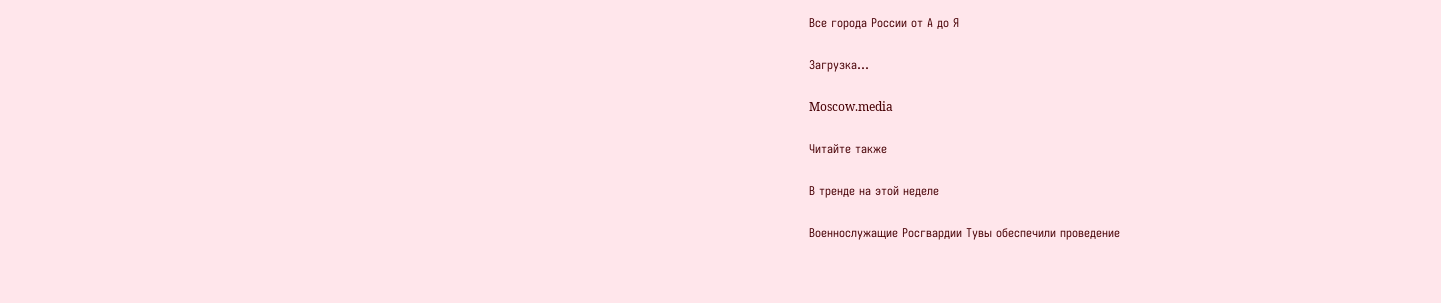Все города России от А до Я

Загрузка...

Moscow.media

Читайте также

В тренде на этой неделе

Военнослужащие Росгвардии Тувы обеспечили проведение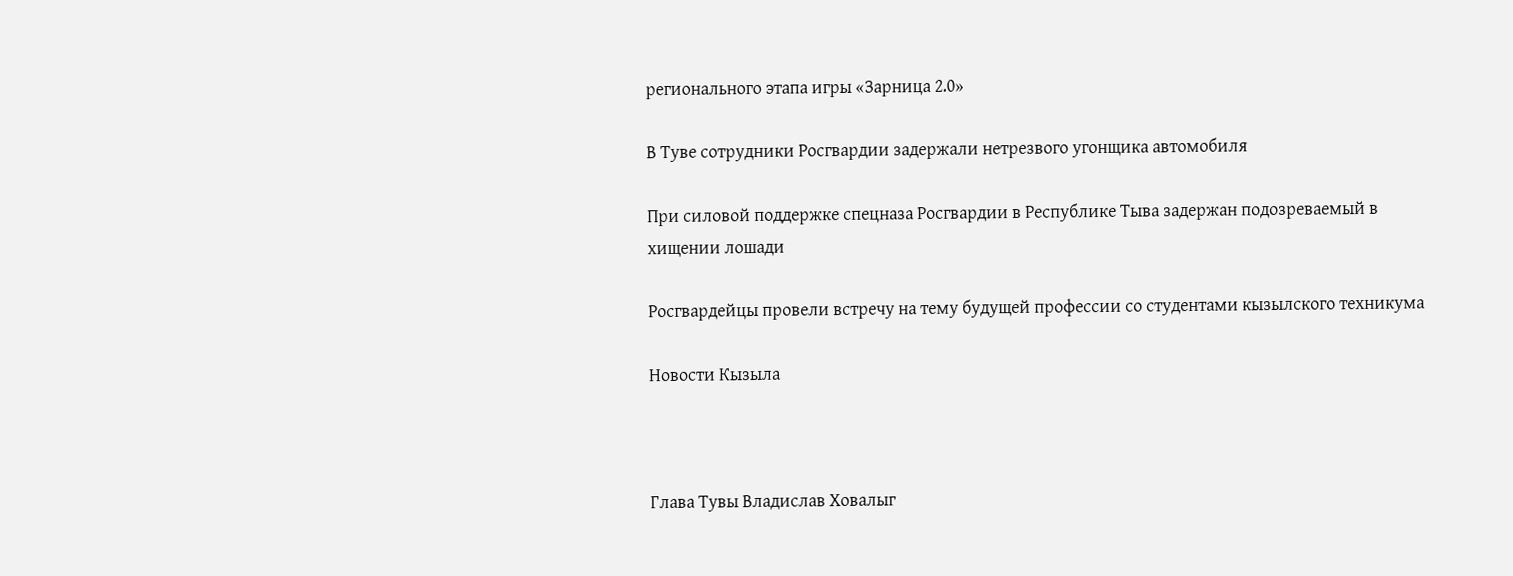регионального этапа игры «Зарница 2.0»

В Туве сотрудники Росгвардии задержали нетрезвого угонщика автомобиля

При силовой поддержке спецназа Росгвардии в Республике Тыва задержан подозреваемый в хищении лошади

Росгвардейцы провели встречу на тему будущей профессии со студентами кызылского техникума

Новости Кызыла



Глава Тувы Владислав Ховалыг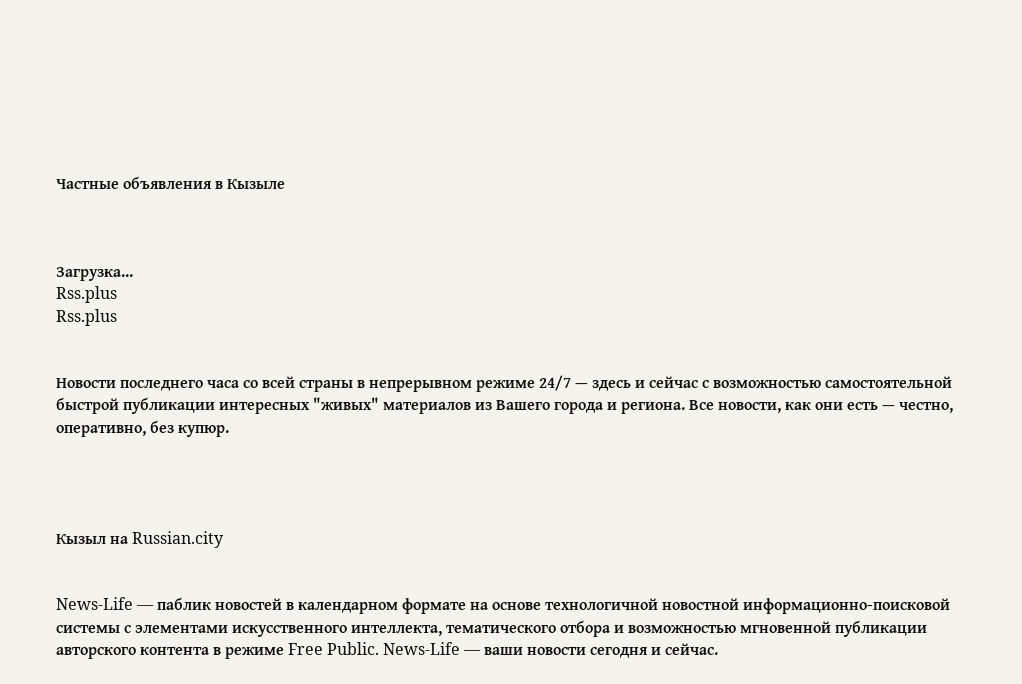Частные объявления в Кызыле



Загрузка...
Rss.plus
Rss.plus


Новости последнего часа со всей страны в непрерывном режиме 24/7 — здесь и сейчас с возможностью самостоятельной быстрой публикации интересных "живых" материалов из Вашего города и региона. Все новости, как они есть — честно, оперативно, без купюр.




Кызыл на Russian.city


News-Life — паблик новостей в календарном формате на основе технологичной новостной информационно-поисковой системы с элементами искусственного интеллекта, тематического отбора и возможностью мгновенной публикации авторского контента в режиме Free Public. News-Life — ваши новости сегодня и сейчас.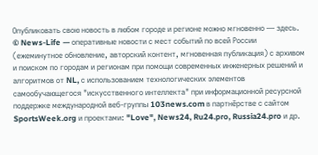Опубликовать свою новость в любом городе и регионе можно мгновенно — здесь.
© News-Life — оперативные новости с мест событий по всей России (ежеминутное обновление, авторский контент, мгновенная публикация) с архивом и поиском по городам и регионам при помощи современных инженерных решений и алгоритмов от NL, с использованием технологических элементов самообучающегося "искусственного интеллекта" при информационной ресурсной поддержке международной веб-группы 103news.com в партнёрстве с сайтом SportsWeek.org и проектами: "Love", News24, Ru24.pro, Russia24.pro и др.